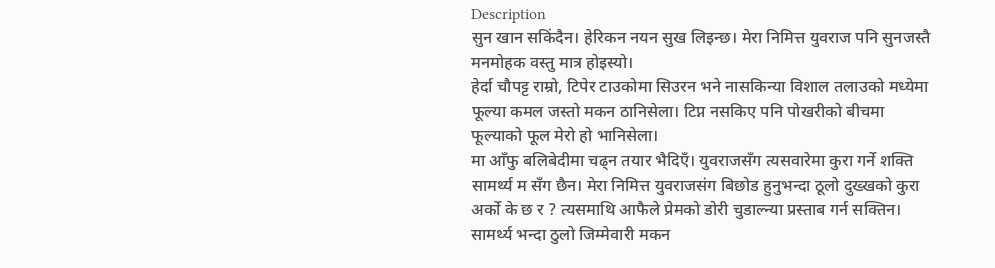Description
सुन खान सकिंदैन। हेरिकन नयन सुख लिइन्छ। मेरा निमित्त युवराज पनि सुनजस्तै मनमोहक वस्तु मात्र होइस्यो।
हेर्दा चौपट्ट राम्रो, टिपेर टाउकोमा सिउरन भने नासकिन्या विशाल तलाउको मध्येमा फूल्या कमल जस्तो मकन ठानिसेला। टिप्न नसकिए पनि पोखरीको बीचमा फूल्याको फूल मेरो हो भानिसेला।
मा आँफु बलिबेदीमा चढ्न तयार भैदिएँ। युवराजसँग त्यसवारेमा कुरा गर्ने शक्ति सामर्थ्य म सँग छैन। मेरा निमित्त युवराजसंग बिछोड हुनुभन्दा ठूलो दुख्खको कुरा अर्को के छ र ? त्यसमाथि आफैले प्रेमको डोरी चुडाल्न्या प्रस्ताब गर्न सक्तिन। सामर्थ्य भन्दा ठुलो जिम्मेवारी मकन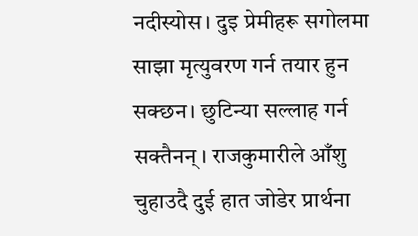नदीस्योस। दुइ प्रेमीहरू सगोलमा साझा मृत्युवरण गर्न तयार हुन सक्छन। छुटिन्या सल्लाह गर्न सक्तैनन्। राजकुमारीले आँशु चुहाउदै दुई हात जोडेर प्रार्थना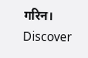गरिन।
Discover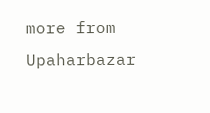more from Upaharbazar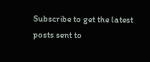Subscribe to get the latest posts sent to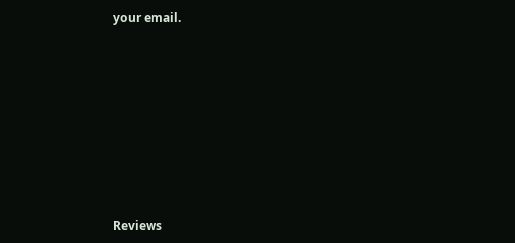your email.











Reviews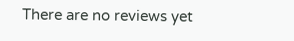There are no reviews yet